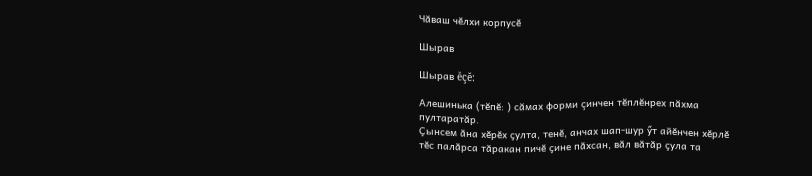Чӑваш чӗлхи корпусӗ

Шырав

Шырав ĕçĕ:

Алешинька (тĕпĕ: ) сăмах форми çинчен тĕплĕнрех пăхма пултаратăр.
Ҫынсем ӑна хӗрӗх ҫулта, тенӗ, анчах шап-шур ӳт айӗнчен хӗрлӗ тӗс палӑрса тӑракан пичӗ ҫине пӑхсан, вӑл вӑтӑр ҫула та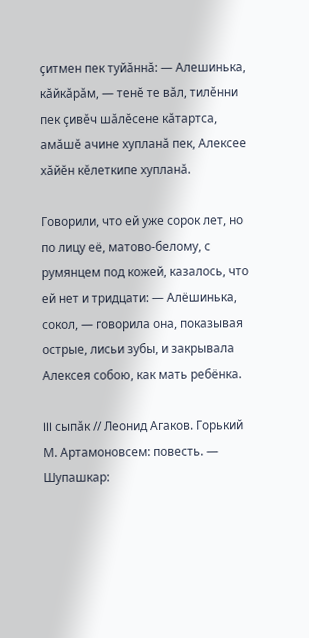ҫитмен пек туйӑннӑ: — Алешинька, кӑйкӑрӑм, — тенӗ те вӑл, тилӗнни пек ҫивӗч шӑлӗсене кӑтартса, амӑшӗ ачине хупланӑ пек, Алексее хӑйӗн кӗлеткипе хупланӑ.

Говорили, что ей уже сорок лет, но по лицу её, матово-белому, с румянцем под кожей, казалось, что ей нет и тридцати: — Алёшинька, сокол, — говорила она, показывая острые, лисьи зубы, и закрывала Алексея собою, как мать ребёнка.

III сыпӑк // Леонид Агаков. Горький М. Артамоновсем: повесть. — Шупашкар: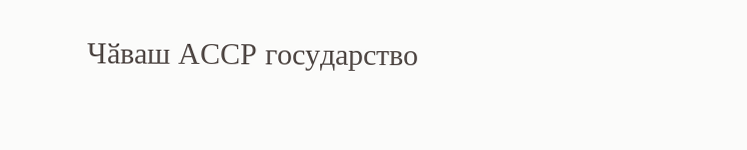Чӑваш АССР государство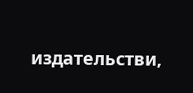издательстви,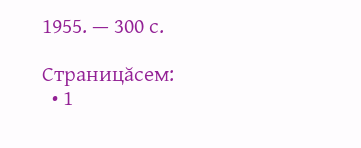1955. — 300 с.

Страницăсем:
  • 1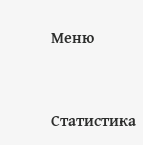Меню



Статистика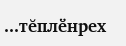...тĕплӗнрех